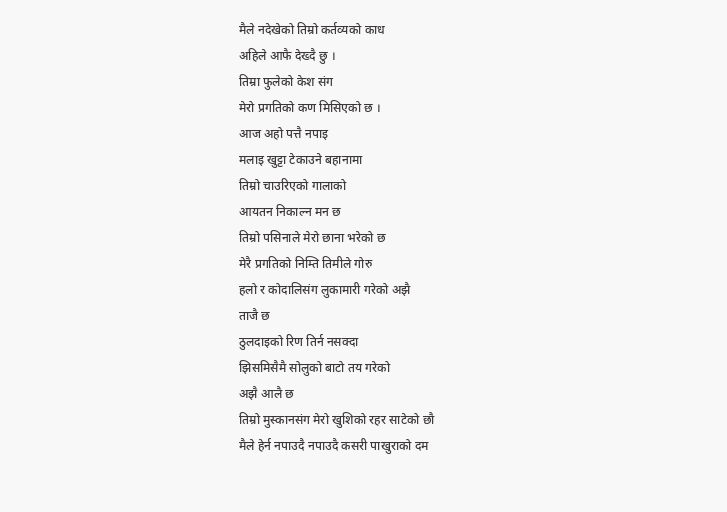मैले नदेखेको तिम्रो कर्तव्यको काध
अहिले आफै देख्दै छु ।
तिम्रा फुलेको केश संग
मेरो प्रगतिको कण मिसिएको छ ।
आज अहो पत्तै नपाइ
मलाइ खुट्टा टेकाउने बहानामा
तिम्रो चाउरिएको गालाको
आयतन निकाल्न मन छ
तिम्रो पसिनाले मेरो छाना भरेको छ
मेरै प्रगतिको निम्ति तिमीले गोरु
हलो र कोदालिसंग लुकामारी गरेको अझै
ताजै छ
ठुलदाइको रिण तिर्न नसक्दा
झिसमिसैमै सोलुको बाटो तय गरेको
अझै आलै छ
तिम्रो मुस्कानसंग मेरो खुशिको रहर साटेको छौ
मैले हेर्न नपाउदै नपाउदै कसरी पाखुराको दम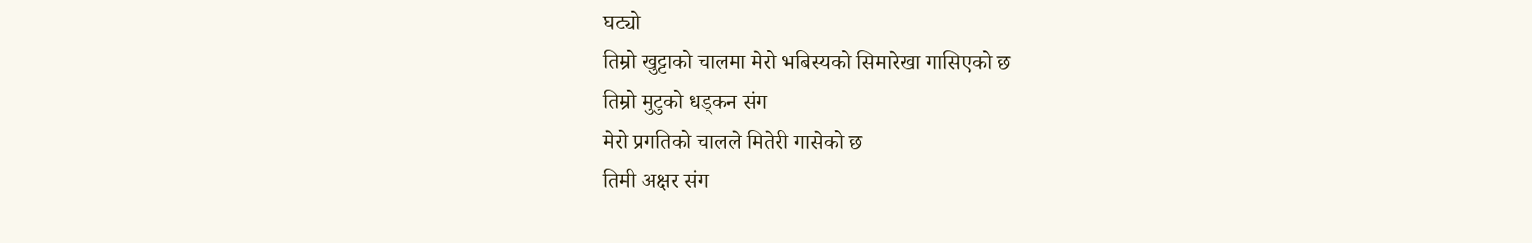घट्यो
तिम्रो खुट्टाको चालमा मेरो भबिस्यको सिमारेखा गासिएको छ
तिम्रो मुटुको धड्कन संग
मेरो प्रगतिको चालले मितेरी गासेको छ
तिमी अक्षर संग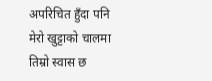अपरिचित हुँदा पनि
मेरो खुट्टाको चालमा तिम्रो स्वास छ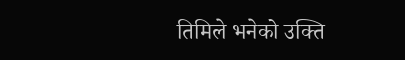तिमिले भनेको उक्ति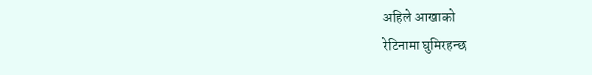अहिले आखाको
रेटिनामा घुमिरहन्छ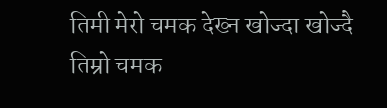तिमी मेरो चमक देख्न खोज्दा खोज्दै
तिम्रो चमक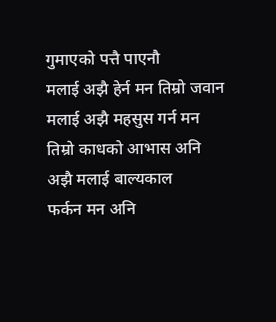गुमाएको पत्तै पाएनौ
मलाई अझै हेर्न मन तिम्रो जवान
मलाई अझै महसुस गर्न मन
तिम्रो काधको आभास अनि
अझै मलाई बाल्यकाल
फर्कन मन अनि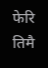फेरि तिमै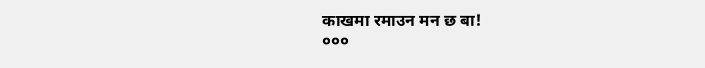काखमा रमाउन मन छ बा!
०००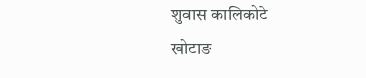शुवास कालिकोटे
खोटाङ